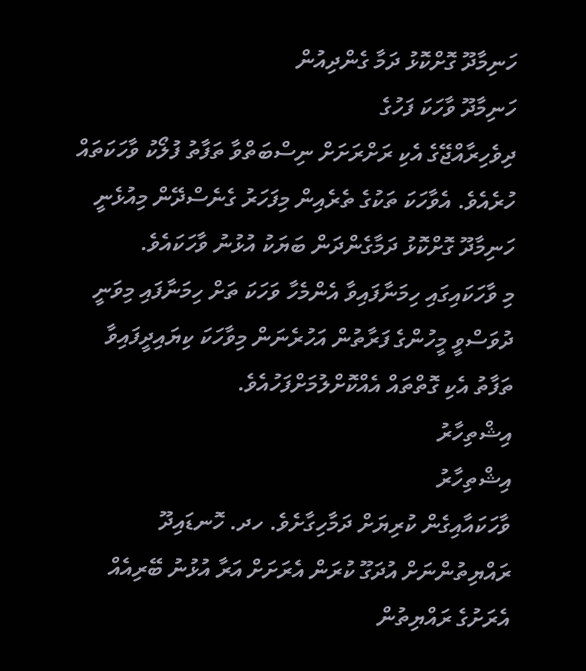ހަނިމާދޫ ގޮށްކޮޅު ދަމާ ގެންދިއުން
ހަނިމާދޫ ވާހަކަ ފަހުގެ
ދިވެހިރާއްޖޭގެ އެކި ރަށްރަށަށް ނިސްބަތްވާ ތަފާތު ފުލޯކު ވާހަކަތައް ހުރެއެވެ. އެވާހަކަ ތަކުގެ ތެރެއިން މިފަހަރު ގެނެސްދޭން މިއުޅެނީ ހަނިމާދޫ ގޮށްކޮޅު ދަމާގެންދަން ބަޔަކު އުޅުނު ވާހަކައެވެ.
މި ވާހަކައިގައި ހިމަނާފައިވާ އެންމެހާ ވަހަކަ ތަށް ހިމަނާފައި މިވަނީ ދުވަސްވީ މީހުންގެ ފަރާތުން އަހުރެނަން މިވާހަކަ ކިޔައިދީފައިވާ ތަފާތު އެކި ގޮތްތައް އެއްކޮށްލުމަށްފަހުއެވެ.
އިޝްތިހާރު
އިޝްތިހާރު
ވާހަކައާއިގެން ކުރިޔަށް ދަމާހިގާށެވެ. ހދ. ހޮނޑައިދޫ ރައްޔިތުންނަށް އުދަގޫ ކުރަން އެރަށަށް އަރާ އުޅުނު ބޭރިއެއް އެރަށުގެ ރައްޔިތުން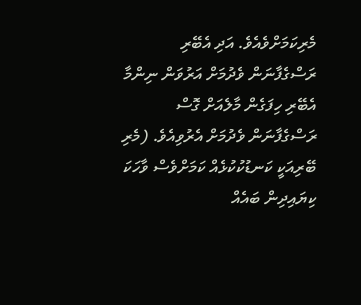މެރިކަމަށްވެއެވެ. އަދި އެބޭރި ރަސްގެފާނަން ވެދުމަށް އަރުވަން ނިންމާ އެބޭރި ހިފަގެން މާލެއަށް ގޮސް ރަސްގެފާނަން ވެދުމަށް އެރުވިއެވެ. (މެރި ބޭރިއަކީ ކަނޑުކުކުޅެއް ކަމަށްވެސް ވާހަކަ ކިޔައިދިން ބައެއް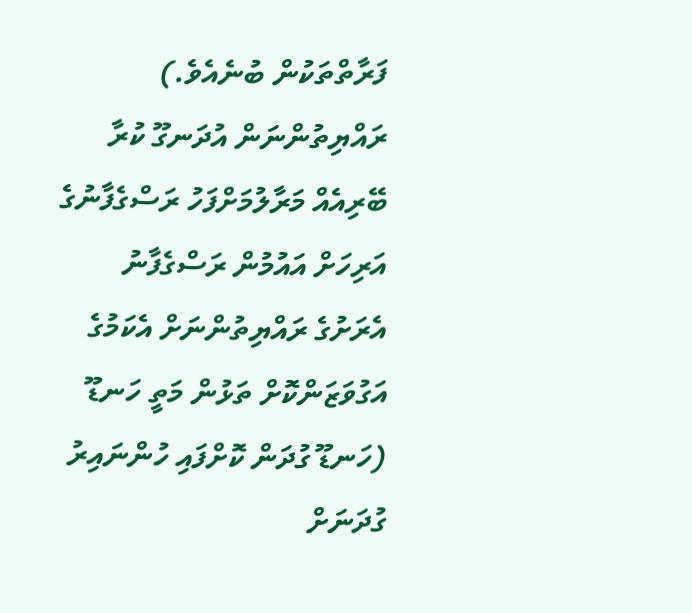ފަރާތްތަކުން ބުނެއެވެ.)
ރައްޔިތުންނަން އުދަނގޫ ކުރާ ބޭރިއެއް މަރާލުމަށްފަހު ރަސްގެފާނުގެ އަރިހަށް އައުމުން ރަސްގެފާނު އެރަށުގެ ރައްޔިތުންނަށް އެކަމުގެ އަގުވަޒަންކޮށް ތަޅުން މަތީ ހަނޑޫ (ހަނޑޫ ގުދަން ކޮށްފައި ހުންނައިރު ގުދަނަށް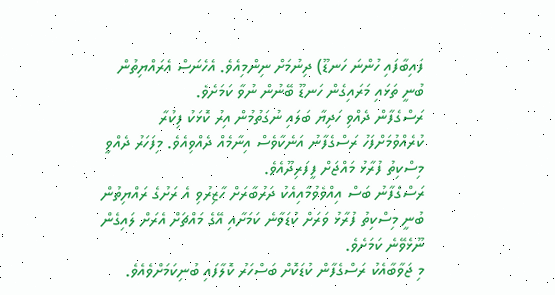ފައިބާފައި ހުންނަ ހަނޑޫ) ދިނުމަށް ނިންމިއެވެ. އެހެނަސް އެރައްޔިތުން ބުނީ ތަޅައި މަރައިގެން ހަނޑޫ ބޭނުން ނުވާ ކަމަށެވެ.
ރަސްގެފާން ދެއްވި ހަދިޔާ ބަލައި ނުގަތުމުން އިރު ކޮޅަކު ފިކުރާ ކުރެއްވުމަށްފަހު ރަސްގެފާނު އަނެކާވެސް އިނާމެއް ދެއްވިއެވެ. މިފަހަރު ދެއްވީ މިސްކިތު ފުރާޅު މައްޖަށް ފީފަރިދޫއެވެ.
ރަސްގެފާނު ބަސް އިއްވެވުމާއިއެކު ދަރުބާރަށް ހާޒިރުވި އެ ރަށުގެ ރައްޔިތުން ބުނީ މިސްކިތު ފުރާޅު ވަރަށް ކުޑަވާނެ ކަމަށާއި އޭގެ މައްޗަށް އެރަށް ލައިގެން ނޫޅެވޭނެ ކަމަށެވެ.
މި ޖަވާބާއެކު ރަސްގެފާން ކުޑަކޮށް ބަސްހަރު ކޮލާފައި ބުނިކަމަށްވެއެވެ.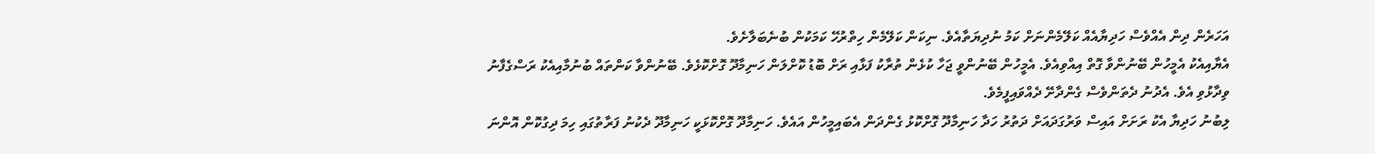އަހަރެން ދިން އެއްވެސް ހަދިޔާއެއް ކަލޭމެންނަށް ކަމު ނުދިޔަތާއެވެ. ނިކަން ކަލޭމެން ހިތްރުހޭ ކަމަކުން ބުނެބަލާށެވެ.
އެޔާއިއެކު އެމީހުން ބޭނުންވާ ގޮތް އިއްވިއެވެ. އެމީހުން ބޭނުންވީ ޖަހާ ކުޅެން ތުރާކު ފަޅާއި ރަށް ބޮޑު ކޮށްލަން ހަނިމާދޫ ގޮށްކޮޅެވެ. ބޭނުންވާ ކަންތައް ބުނުމާއިއެކު ރަސްގެފާނު ވިދާޅުވި އެވެ. އެދުނު ދެތަންވެސް ގެންދާށޭ ދެއްވައިފީމެވެ.
ލިބުނު ހަދިޔާ އެކު ރަށަށް އައިސް ވަރުގަދައަށް ދަތުރު ހަދާ ހަނިމާދޫ ގޮށްކޮޅު ގެންދަން އެބައިމީހުން އައެވެ. ހަނިމާދޫ ގޮށްކޮޅަކީ ހަނިމާދޫ ދެކުނު ފަރާތުގައި ހިމަ ދިގުކޮން އޮންނަ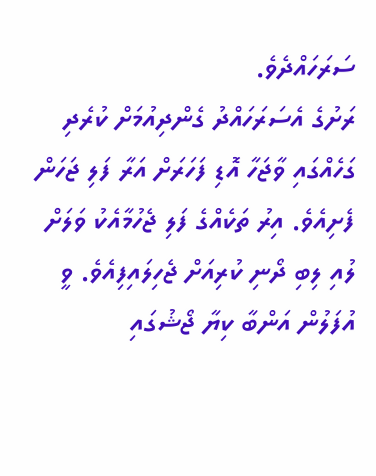ސަރަހައްދެވެ.
ރަށުގެ އެސަރަހައްދު ގެންދިއުމަށް ކުރެދި ގަހެއްގައި ވާޖަހާ އޮޑި ފަހަރަށް އަރާ ފަލި ޖަހަން ފެށިއެވެ. އިރު ތަކެއްގެ ފަލި ޖެހުމާއެކު ވަލަށް ލުއި ލިބި ދޯނި ކުރިއަށް ޖެހިލައިފިއެވެ. ވީ އުފަލުން އަންބާ ކިޔާ ޖޯޝުގައި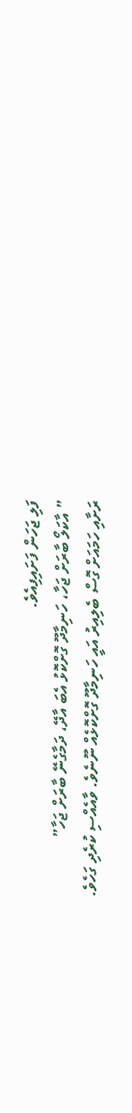ފަލި ޖަހަން ފަށައިފިއެވެ.
” އާކަލޯ ބާރަށް ޖަހާ، ހަނިމާދޫ ގޮށްކޮޅު އެބަ އާދޭ، ދަމާގެނޭ ބާރަށް ޖަހާ”
ރަށާއި ހަމައަށް ގޮސް ބެލިއިރު އައީ ހަނިމާދޫ ގޮށްކޮޅެއް ނޫނެވެ. ވާއެއްސި ކުރެދި ގަހެވެ.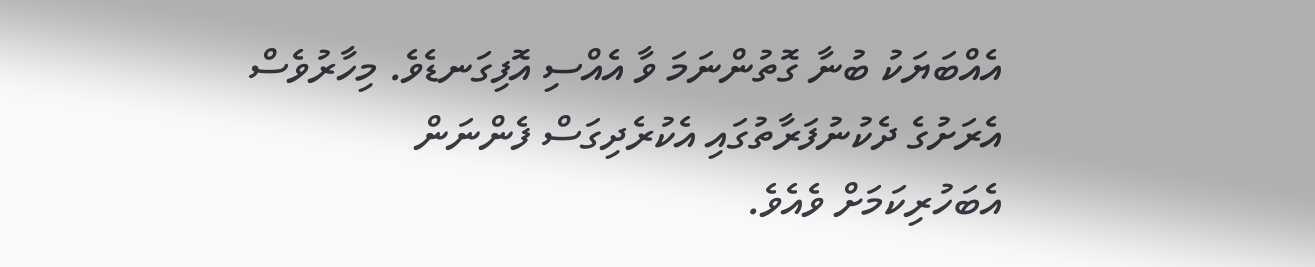އެއްބަޔަކު ބުނާ ގޮތުންނަމަ ވާ އެއްސި އޮފިގަނޑެވެ. މިހާރުވެސް އެރަށުގެ ދެކުނުފަރާތުގައި އެކުރެދިގަސް ފެންނަން އެބަހުރިކަމަށް ވެއެވެ.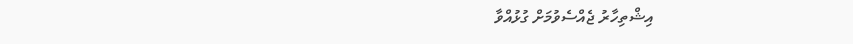އިޝްތިހާރު ޖެއްސެވުމަށް ގުޅުއްވާ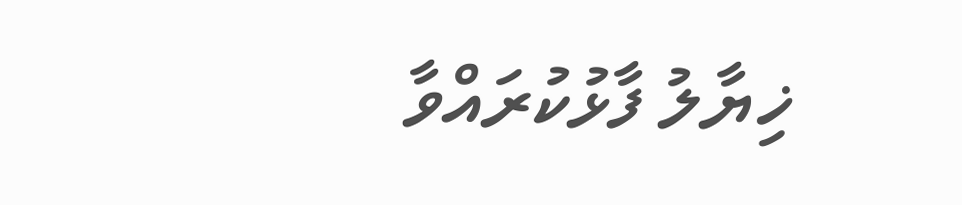ޚިޔާލު ފާޅުކުރައްވާ